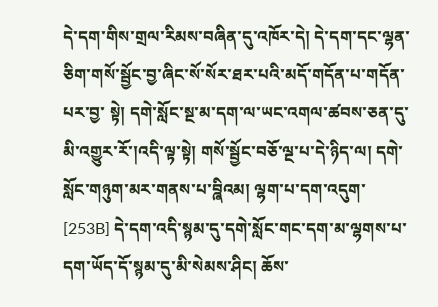དེ་དག་གིས་གྲལ་རིམས་བཞིན་དུ་འཁོར་དེ། དེ་དག་དང་ལྷན་ཅིག་གསོ་སྦྱོང་བྱ་ཞིང་སོ་སོར་ཐར་པའི་མདོ་གདོན་པ་གདོན་པར་བྱ་ སྟེ། དགེ་སློང་སྔ་མ་དག་ལ་ཡང་འགལ་ཚབས་ཅན་དུ་མི་འགྱུར་རོ་།འདི་ལྟ་སྟེ། གསོ་སྦྱོང་བཅོ་ལྔ་པ་དེ་ཉིད་ལ། དགེ་སློང་གཉུག་མར་གནས་པ་བྮིའམ། ལྷག་པ་དག་འདུག་ [253B] དེ་དག་འདི་སྙམ་དུ་དགེ་སློང་གང་དག་མ་ལྷགས་པ་དག་ཡོད་དོ་སྙམ་དུ་མི་སེམས་ཤིང། ཆོས་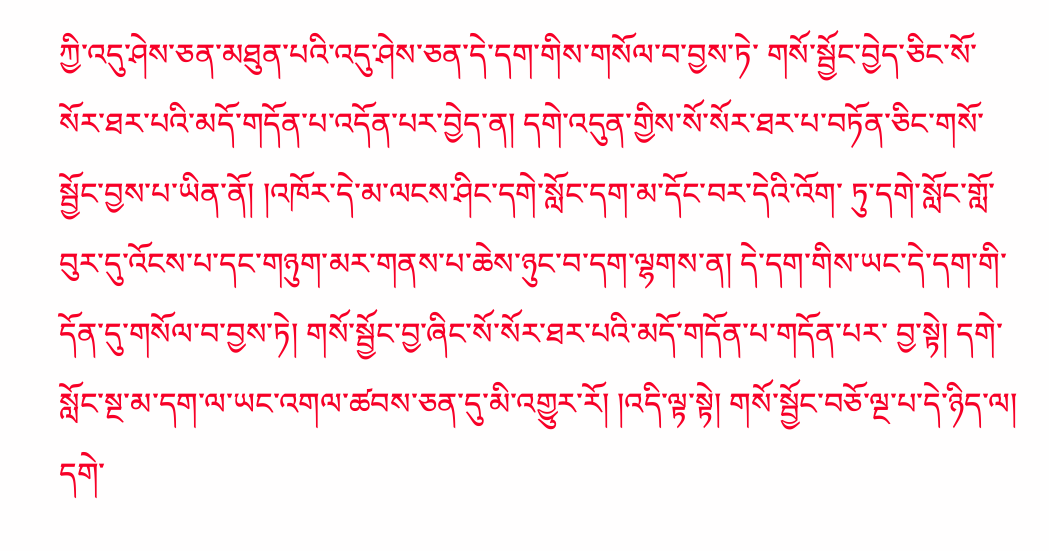ཀྱི་འདུ་ཤེས་ཅན་མཐུན་པའི་འདུ་ཤེས་ཅན་དེ་དག་གིས་གསོལ་བ་བྱས་ཏེ་ གསོ་སྦྱོང་བྱེད་ཅིང་སོ་སོར་ཐར་པའི་མདོ་གདོན་པ་འདོན་པར་བྱེད་ན། དགེ་འདུན་གྱིས་སོ་སོར་ཐར་པ་བཏོན་ཅིང་གསོ་སྦྱོང་བྱས་པ་ཡིན་ནོ། །འཁོར་དེ་མ་ལངས་ཤིང་དགེ་སློང་དག་མ་དོང་བར་དེའི་འོག་ ཏུ་དགེ་སློང་གློ་བུར་དུ་འོངས་པ་དང་གཉུག་མར་གནས་པ་ཆེས་ཉུང་བ་དག་ལྷགས་ན། དེ་དག་གིས་ཡང་དེ་དག་གི་དོན་དུ་གསོལ་བ་བྱས་ཏེ། གསོ་སྦྱོང་བྱ་ཞིང་སོ་སོར་ཐར་པའི་མདོ་གདོན་པ་གདོན་པར་ བྱ་སྟེ། དགེ་སློང་སྔ་མ་དག་ལ་ཡང་འགལ་ཚབས་ཅན་དུ་མི་འགྱུར་རོ། །འདི་ལྟ་སྟེ། གསོ་སྦྱོང་བཅོ་ལྔ་པ་དེ་ཉིད་ལ། དགེ་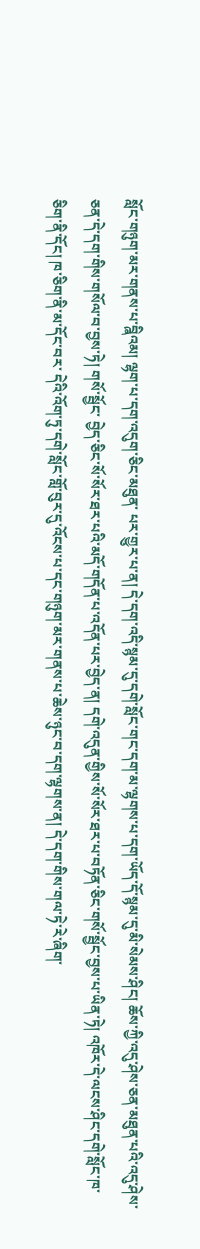སློང་གཉུག་མར་གནས་པ་བྮིའམ། ལྷག་པ་དག་འདུག་ཅིང་མཐུན་ པར་གྱུར་པ་ན། དེ་དག་འདི་སྙམ་དུ་དགེ་སློང་གང་དག་མ་ལྷགས་པ་དག་ཡོད་དོ་སྙམ་དུ་མི་སེམས་ཤིང། ཆོས་ཀྱི་འདུ་ཤེས་ཅན་མཐུན་པའི་འདུ་ཤེས་ཅན་དེ་དག་གིས་གསོལ་བ་བྱས་ཏེ། གསོ་སྦྱོང་ བྱེད་ཅིང་སོ་སོར་ཐར་པའི་མདོ་གདོན་པ་འདོན་པར་བྱེད་ན། དགེ་འདུན་གྱིས་སོ་སོར་ཐར་པ་བཏོན་ཅིང་གསོ་སྦྱོང་བྱས་པ་ཡིན་ཏེ། འཁོར་དེ་ལངས་ཤིང་དགེ་སློང་ཁ་ཅིག་ནི་དོང། ཁ་ཅིག་ནི་མ་དོང་བར་ དེའི་འོག་ཏུ་དགེ་སློང་གློ་བུར་དུ་འོངས་པ་དང་གཉུག་མར་གནས་པ་ཆེས་ཉུང་བ་དག་ལྷགས་ན། དེ་དག་གིས་གལ་ཏེ་རེ་ཞིག་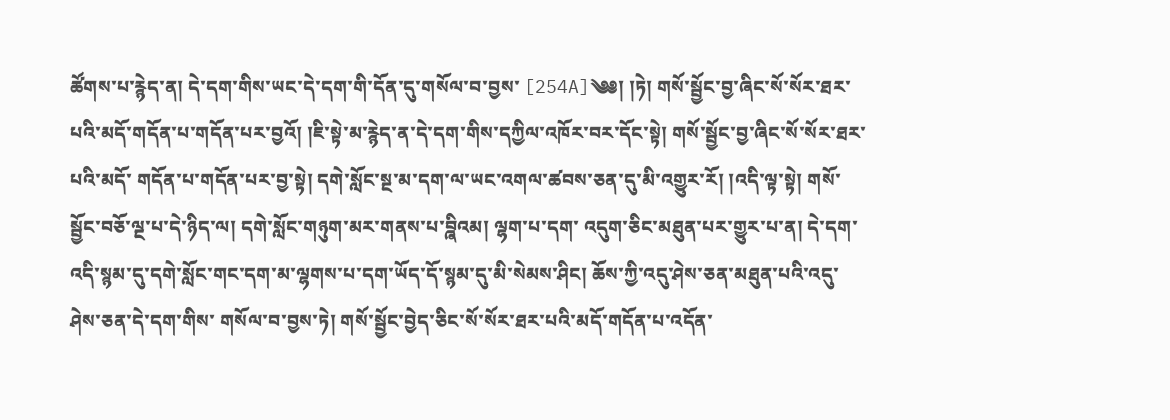ཚོགས་པ་རྙེད་ན། དེ་དག་གིས་ཡང་དེ་དག་གི་དོན་དུ་གསོལ་བ་བྱས་ [254A]༄༅། །ཏེ། གསོ་སྦྱོང་བྱ་ཞིང་སོ་སོར་ཐར་པའི་མདོ་གདོན་པ་གདོན་པར་བྱའོ། །ཇི་སྟེ་མ་རྙེད་ན་དེ་དག་གིས་དཀྱིལ་འཁོར་བར་དོང་སྟེ། གསོ་སྦྱོང་བྱ་ཞིང་སོ་སོར་ཐར་པའི་མདོ་ གདོན་པ་གདོན་པར་བྱ་སྟེ། དགེ་སློང་སྔ་མ་དག་ལ་ཡང་འགལ་ཚབས་ཅན་དུ་མི་འགྱུར་རོ། །འདི་ལྟ་སྟེ། གསོ་སྦྱོང་བཅོ་ལྔ་པ་དེ་ཉིད་ལ། དགེ་སློང་གཉུག་མར་གནས་པ་བྮིའམ། ལྷག་པ་དག་ འདུག་ཅིང་མཐུན་པར་གྱུར་པ་ན། དེ་དག་འདི་སྙམ་དུ་དགེ་སློང་གང་དག་མ་ལྷགས་པ་དག་ཡོད་དོ་སྙམ་དུ་མི་སེམས་ཤིང། ཆོས་ཀྱི་འདུ་ཤེས་ཅན་མཐུན་པའི་འདུ་ཤེས་ཅན་དེ་དག་གིས་ གསོལ་བ་བྱས་ཏེ། གསོ་སྦྱོང་བྱེད་ཅིང་སོ་སོར་ཐར་པའི་མདོ་གདོན་པ་འདོན་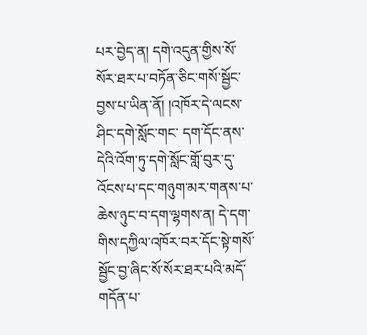པར་བྱེད་ན། དགེ་འདུན་གྱིས་སོ་སོར་ཐར་པ་བཏོན་ཅིང་གསོ་སྦྱོང་བྱས་པ་ཡིན་ནོ། །འཁོར་དེ་ལངས་ཤིང་དགེ་སློང་གང་ དག་དོང་ནས་དེའི་འོག་ཏུ་དགེ་སློང་གློ་བུར་དུ་འོངས་པ་དང་གཉུག་མར་གནས་པ་ཆེས་ཉུང་བ་དག་ལྷགས་ན། དེ་དག་གིས་དཀྱིལ་འཁོར་བར་དོང་སྟེ་གསོ་སྦྱོང་བྱ་ཞིང་སོ་སོར་ཐར་པའི་མདོ་ གདོན་པ་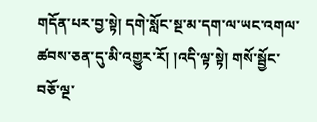གདོན་པར་བྱ་སྟེ། དགེ་སློང་སྔ་མ་དག་ལ་ཡང་འགལ་ཚབས་ཅན་དུ་མི་འགྱུར་རོ། །འདི་ལྟ་སྟེ། གསོ་སྦྱོང་བཅོ་ལྔ་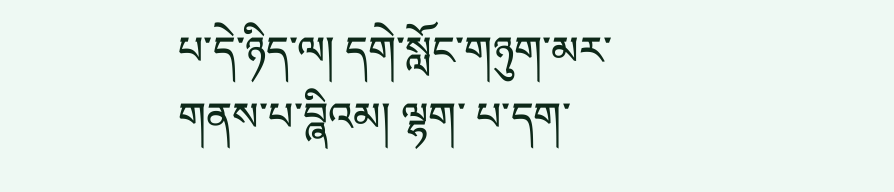པ་དེ་ཉིད་ལ། དགེ་སློང་གཉུག་མར་གནས་པ་བྮིའམ། ལྷག་ པ་དག་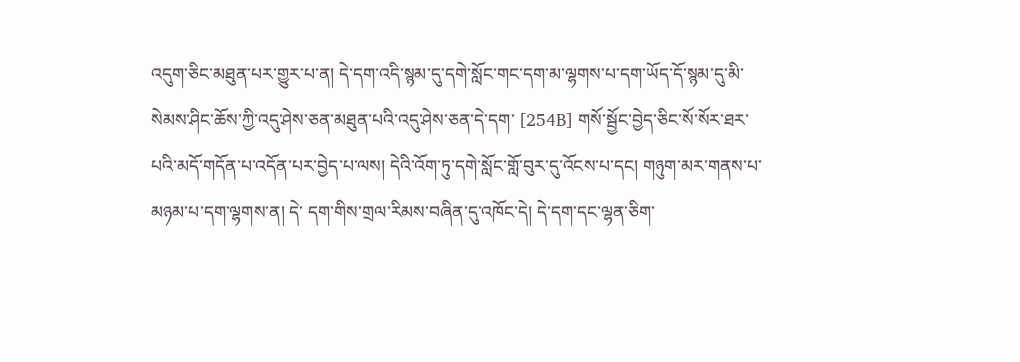འདུག་ཅིང་མཐུན་པར་གྱུར་པ་ན། དེ་དག་འདི་སྙམ་དུ་དགེ་སློང་གང་དག་མ་ལྷགས་པ་དག་ཡོད་དོ་སྙམ་དུ་མི་སེམས་ཤིང་ཆོས་ཀྱི་འདུ་ཤེས་ཅན་མཐུན་པའི་འདུ་ཤེས་ཅན་དེ་དག་ [254B] གསོ་སྦྱོང་བྱེད་ཅིང་སོ་སོར་ཐར་པའི་མདོ་གདོན་པ་འདོན་པར་བྱེད་པ་ལས། དེའི་འོག་ཏུ་དགེ་སློང་གློ་བུར་དུ་འོངས་པ་དང། གཉུག་མར་གནས་པ་མཉམ་པ་དག་ལྷགས་ན། དེ་ དག་གིས་གྲལ་རིམས་བཞིན་དུ་འཁོང་དེ། དེ་དག་དང་ལྷན་ཅིག་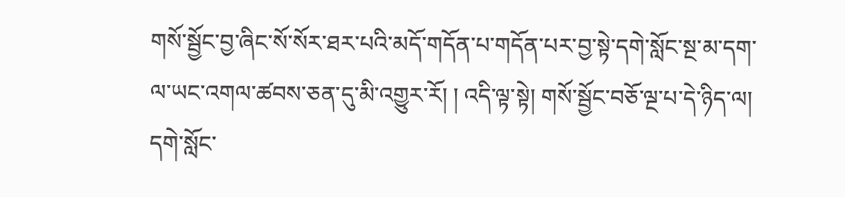གསོ་སྦྱོང་བྱ་ཞིང་སོ་སོར་ཐར་པའི་མདོ་གདོན་པ་གདོན་པར་བྱ་སྟེ་དགེ་སློང་སྔ་མ་དག་ལ་ཡང་འགལ་ཚབས་ཅན་དུ་མི་འགྱུར་རོ། ། འདི་ལྟ་སྟེ། གསོ་སྦྱོང་བཅོ་ལྔ་པ་དེ་ཉིད་ལ། དགེ་སློང་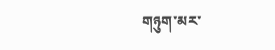གཉུག་མར་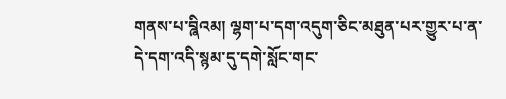གནས་པ་བྮིའམ། ལྷག་པ་དག་འདུག་ཅིང་མཐུན་པར་གྱུར་པ་ན་དེ་དག་འདི་སྙམ་དུ་དགེ་སློང་གང་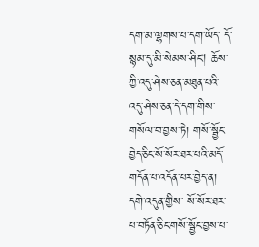དག་མ་ལྷགས་པ་དག་ཡོད་ དོ་སྙམ་དུ་མི་སེམས་ཤིང། ཆོས་ཀྱི་འདུ་ཤེས་ཅན་མཐུན་པའི་འདུ་ཤེས་ཅན་དེ་དག་གིས་གསོལ་བ་བྱས་ཏེ། གསོ་སྦྱོང་བྱེད་ཅིང་སོ་སོར་ཐར་པའི་མདོ་གདོན་པ་འདོན་པར་བྱེད་ན། དགེ་འདུན་གྱིས་ སོ་སོར་ཐར་པ་བཏོན་ཅིང་གསོ་སྦྱོང་བྱས་པ་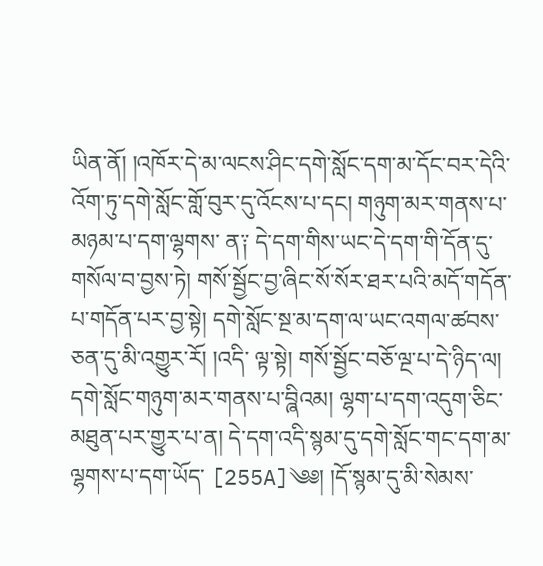ཡིན་ནོ། །འཁོར་དེ་མ་ལངས་ཤིང་དགེ་སློང་དག་མ་དོང་བར་དེའི་འོག་ཏུ་དགེ་སློང་གློ་བུར་དུ་འོངས་པ་དང། གཉུག་མར་གནས་པ་མཉམ་པ་དག་ལྷགས་ ན༑ དེ་དག་གིས་ཡང་དེ་དག་གི་དོན་དུ་གསོལ་བ་བྱས་ཏེ། གསོ་སྦྱོང་བྱ་ཞིང་སོ་སོར་ཐར་པའི་མདོ་གདོན་པ་གདོན་པར་བྱ་སྟེ། དགེ་སློང་སྔ་མ་དག་ལ་ཡང་འགལ་ཚབས་ཅན་དུ་མི་འགྱུར་རོ། །འདི་ ལྟ་སྟེ། གསོ་སྦྱོང་བཅོ་ལྔ་པ་དེ་ཉིད་ལ། དགེ་སློང་གཉུག་མར་གནས་པ་བྮིའམ། ལྷག་པ་དག་འདུག་ཅིང་མཐུན་པར་གྱུར་པ་ན། དེ་དག་འདི་སྙམ་དུ་དགེ་སློང་གང་དག་མ་ལྷགས་པ་དག་ཡོད་ [255A]༄༅། །དོ་སྙམ་དུ་མི་སེམས་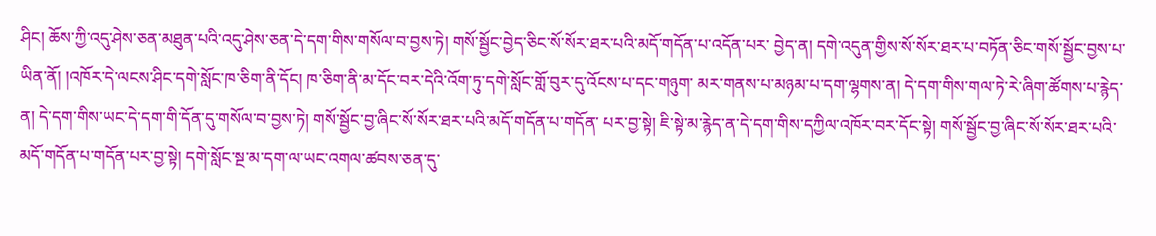ཤིང། ཆོས་ཀྱི་འདུ་ཤེས་ཅན་མཐུན་པའི་འདུ་ཤེས་ཅན་དེ་དག་གིས་གསོལ་བ་བྱས་ཏེ། གསོ་སྦྱོང་བྱེད་ཅིང་སོ་སོར་ཐར་པའི་མདོ་གདོན་པ་འདོན་པར་ བྱེད་ན། དགེ་འདུན་གྱིས་སོ་སོར་ཐར་པ་བཏོན་ཅིང་གསོ་སྦྱོང་བྱས་པ་ཡིན་ནོ། །འཁོར་དེ་ལངས་ཤིང་དགེ་སློང་ཁ་ཅིག་ནི་དོང། ཁ་ཅིག་ནི་མ་དོང་བར་དེའི་འོག་ཏུ་དགེ་སློང་གློ་བུར་དུ་འོངས་པ་དང་གཉུག་ མར་གནས་པ་མཉམ་པ་དག་ལྷགས་ན། དེ་དག་གིས་གལ་ཏེ་རེ་ཞིག་ཚོགས་པ་རྙེད་ན། དེ་དག་གིས་ཡང་དེ་དག་གི་དོན་དུ་གསོལ་བ་བྱས་ཏེ། གསོ་སྦྱོང་བྱ་ཞིང་སོ་སོར་ཐར་པའི་མདོ་གདོན་པ་གདོན་ པར་བྱ་སྟེ། ཇི་སྟེ་མ་རྙེད་ན་དེ་དག་གིས་དཀྱིལ་འཁོར་བར་དོང་སྟེ། གསོ་སྦྱོང་བྱ་ཞིང་སོ་སོར་ཐར་པའི་མདོ་གདོན་པ་གདོན་པར་བྱ་སྟེ། དགེ་སློང་སྔ་མ་དག་ལ་ཡང་འགལ་ཚབས་ཅན་དུ་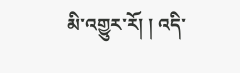མི་འགྱུར་རོ། ། འདི་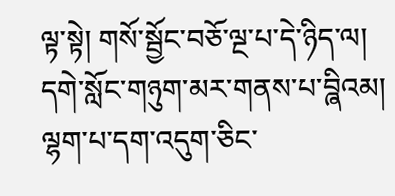ལྟ་སྟེ། གསོ་སྦྱོང་བཅོ་ལྔ་པ་དེ་ཉིད་ལ། དགེ་སློང་གཉུག་མར་གནས་པ་བྮིའམ། ལྷག་པ་དག་འདུག་ཅིང་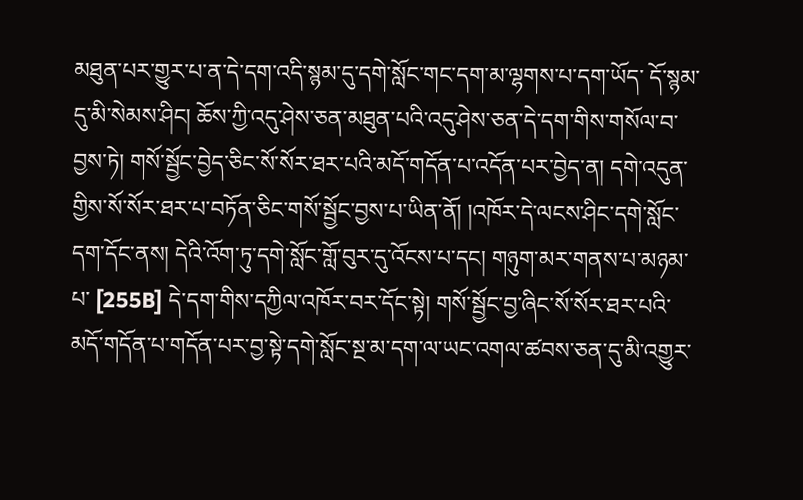མཐུན་པར་གྱུར་པ་ན་དེ་དག་འདི་སྙམ་དུ་དགེ་སློང་གང་དག་མ་ལྷགས་པ་དག་ཡོད་ དོ་སྙམ་དུ་མི་སེམས་ཤིང། ཆོས་ཀྱི་འདུ་ཤེས་ཅན་མཐུན་པའི་འདུ་ཤེས་ཅན་དེ་དག་གིས་གསོལ་བ་བྱས་ཏེ། གསོ་སྦྱོང་བྱེད་ཅིང་སོ་སོར་ཐར་པའི་མདོ་གདོན་པ་འདོན་པར་བྱེད་ན། དགེ་འདུན་ གྱིས་སོ་སོར་ཐར་པ་བཏོན་ཅིང་གསོ་སྦྱོང་བྱས་པ་ཡིན་ནོ། །འཁོར་དེ་ལངས་ཤིང་དགེ་སློང་དག་དོང་ནས། དེའི་འོག་ཏུ་དགེ་སློང་གློ་བུར་དུ་འོངས་པ་དང། གཉུག་མར་གནས་པ་མཉམ་པ་ [255B] དེ་དག་གིས་དཀྱིལ་འཁོར་བར་དོང་སྟེ། གསོ་སྦྱོང་བྱ་ཞིང་སོ་སོར་ཐར་པའི་མདོ་གདོན་པ་གདོན་པར་བྱ་སྟེ་དགེ་སློང་སྔ་མ་དག་ལ་ཡང་འགལ་ཚབས་ཅན་དུ་མི་འགྱུར་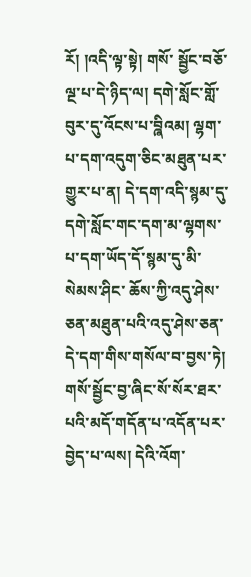རོ། །འདི་ལྟ་སྟེ། གསོ་ སྦྱོང་བཅོ་ལྔ་པ་དེ་ཉིད་ལ། དགེ་སློང་གློ་བུར་དུ་འོངས་པ་བྮིའམ། ལྷག་པ་དག་འདུག་ཅིང་མཐུན་པར་གྱུར་པ་ན། དེ་དག་འདི་སྙམ་དུ་དགེ་སློང་གང་དག་མ་ལྷགས་པ་དག་ཡོད་དོ་སྙམ་དུ་མི་སེམས་ཤིང་ ཆོས་ཀྱི་འདུ་ཤེས་ཅན་མཐུན་པའི་འདུ་ཤེས་ཅན་དེ་དག་གིས་གསོལ་བ་བྱས་ཏེ། གསོ་སྦྱོང་བྱ་ཞིང་སོ་སོར་ཐར་པའི་མདོ་གདོན་པ་འདོན་པར་བྱེད་པ་ལས། དེའི་འོག་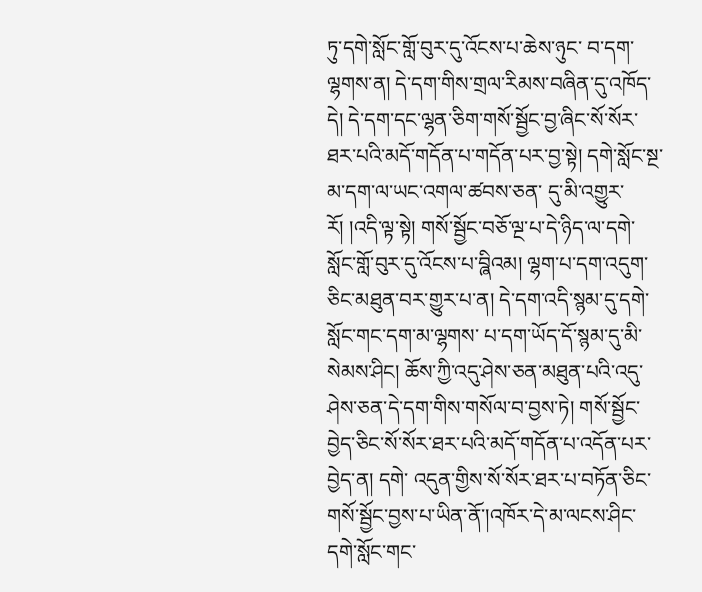ཏུ་དགེ་སློང་གློ་བུར་དུ་འོངས་པ་ཆེས་ཉུང་ བ་དག་ལྷགས་ན། དེ་དག་གིས་གྲལ་རིམས་བཞིན་དུ་འཁོད་དེ། དེ་དག་དང་ལྷན་ཅིག་གསོ་སྦྱོང་བྱ་ཞིང་སོ་སོར་ཐར་པའི་མདོ་གདོན་པ་གདོན་པར་བྱ་སྟེ། དགེ་སློང་སྔ་མ་དག་ལ་ཡང་འགལ་ཚབས་ཅན་ དུ་མི་འགྱུར་རོ། །འདི་ལྟ་སྟེ། གསོ་སྦྱོང་བཅོ་ལྔ་པ་དེ་ཉིད་ལ་དགེ་སློང་གློ་བུར་དུ་འོངས་པ་བྮིའམ། ལྷག་པ་དག་འདུག་ཅིང་མཐུན་བར་གྱུར་པ་ན། དེ་དག་འདི་སྙམ་དུ་དགེ་སློང་གང་དག་མ་ལྷགས་ པ་དག་ཡོད་དོ་སྙམ་དུ་མི་སེམས་ཤིང། ཆོས་ཀྱི་འདུ་ཤེས་ཅན་མཐུན་པའི་འདུ་ཤེས་ཅན་དེ་དག་གིས་གསོལ་བ་བྱས་ཏེ། གསོ་སྦྱོང་བྱེད་ཅིང་སོ་སོར་ཐར་པའི་མདོ་གདོན་པ་འདོན་པར་བྱེད་ན། དགེ་ འདུན་གྱིས་སོ་སོར་ཐར་པ་བཏོན་ཅིང་གསོ་སྦྱོང་བྱས་པ་ཡིན་ནོ་།འཁོར་དེ་མ་ལངས་ཤིང་དགེ་སློང་གང་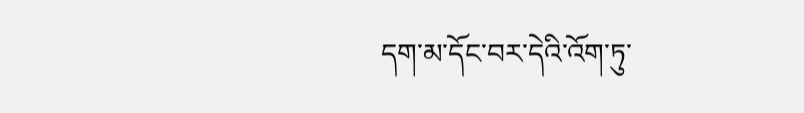དག་མ་དོང་བར་དེའི་འོག་ཏུ་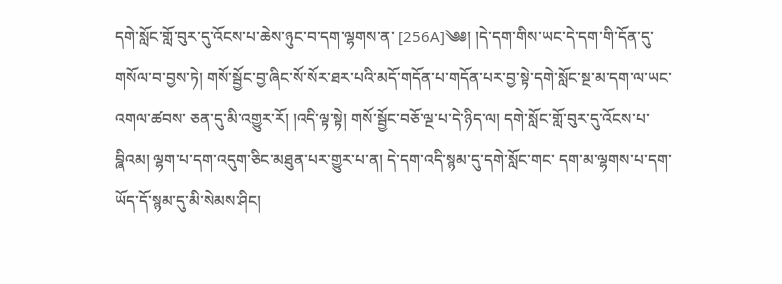དགེ་སློང་གློ་བུར་དུ་འོངས་པ་ཆེས་ཉུང་བ་དག་ལྷགས་ན་ [256A]༄༅། །དེ་དག་གིས་ཡང་དེ་དག་གི་དོན་དུ་གསོལ་བ་བྱས་ཏེ། གསོ་སྦྱོང་བྱ་ཞིང་སོ་སོར་ཐར་པའི་མདོ་གདོན་པ་གདོན་པར་བྱ་སྟེ་དགེ་སློང་སྔ་མ་དག་ལ་ཡང་འགལ་ཚབས་ ཅན་དུ་མི་འགྱུར་རོ། །འདི་ལྟ་སྟེ། གསོ་སྦྱོང་བཅོ་ལྔ་པ་དེ་ཉིད་ལ། དགེ་སློང་གློ་བུར་དུ་འོངས་པ་བྮིའམ། ལྷག་པ་དག་འདུག་ཅིང་མཐུན་པར་གྱུར་པ་ན། དེ་དག་འདི་སྙམ་དུ་དགེ་སློང་གང་ དག་མ་ལྷགས་པ་དག་ཡོད་དོ་སྙམ་དུ་མི་སེམས་ཤིང།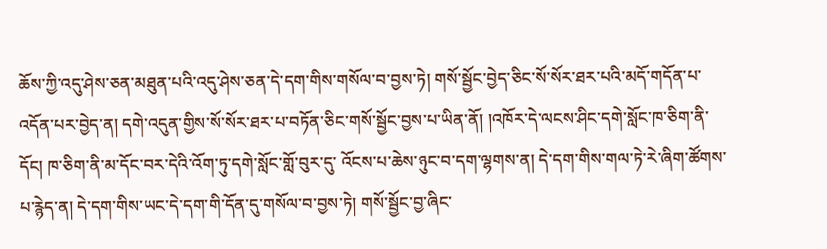ཆོས་ཀྱི་འདུ་ཤེས་ཅན་མཐུན་པའི་འདུ་ཤེས་ཅན་དེ་དག་གིས་གསོལ་བ་བྱས་ཏེ། གསོ་སྦྱོང་བྱེད་ཅིང་སོ་སོར་ཐར་པའི་མདོ་གདོན་པ་ འདོན་པར་བྱེད་ན། དགེ་འདུན་གྱིས་སོ་སོར་ཐར་པ་བཏོན་ཅིང་གསོ་སྦྱོང་བྱས་པ་ཡིན་ནོ། །འཁོར་དེ་ལངས་ཤིང་དགེ་སློང་ཁ་ཅིག་ནི་དོང། ཁ་ཅིག་ནི་མ་དོང་བར་དེའི་འོག་ཏུ་དགེ་སློང་གློ་བུར་དུ་ འོངས་པ་ཆེས་ཉུང་བ་དག་ལྷགས་ན། དེ་དག་གིས་གལ་ཏེ་རེ་ཞིག་ཚོགས་པ་རྙེད་ན། དེ་དག་གིས་ཡང་དེ་དག་གི་དོན་དུ་གསོལ་བ་བྱས་ཏེ། གསོ་སྦྱོང་བྱ་ཞིང་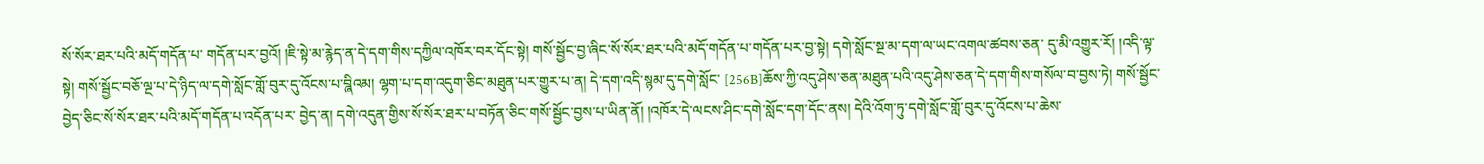སོ་སོར་ཐར་པའི་མདོ་གདོན་པ་ གདོན་པར་བྱའོ། །ཇི་སྟེ་མ་རྙེད་ན་དེ་དག་གིས་དཀྱིལ་འཁོར་བར་དོང་སྟེ། གསོ་སྦྱོང་བྱ་ཞིང་སོ་སོར་ཐར་པའི་མདོ་གདོན་པ་གདོན་པར་བྱ་སྟེ། དགེ་སློང་སྔ་མ་དག་ལ་ཡང་འགལ་ཚབས་ཅན་ དུ་མི་འགྱུར་རོ། །འདི་ལྟ་སྟེ། གསོ་སྦྱོང་བཅོ་ལྔ་པ་དེ་ཉིད་ལ་དགེ་སློང་གློ་བུར་དུ་འོངས་པ་བྮིའམ། ལྷག་པ་དག་འདུག་ཅིང་མཐུན་པར་གྱུར་པ་ན། དེ་དག་འདི་སྙམ་དུ་དགེ་སློང་ [256B]ཆོས་ཀྱི་འདུ་ཤེས་ཅན་མཐུན་པའི་འདུ་ཤེས་ཅན་དེ་དག་གིས་གསོལ་བ་བྱས་ཏེ། གསོ་སྦྱོང་བྱེད་ཅིང་སོ་སོར་ཐར་པའི་མདོ་གདོན་པ་འདོན་པར་ བྱེད་ན། དགེ་འདུན་གྱིས་སོ་སོར་ཐར་པ་བཏོན་ཅིང་གསོ་སྦྱོང་བྱས་པ་ཡིན་ནོ། །འཁོར་དེ་ལངས་ཤིང་དགེ་སློང་དག་དོང་ནས། དེའི་འོག་ཏུ་དགེ་སློང་གློ་བུར་དུ་འོངས་པ་ཆེས་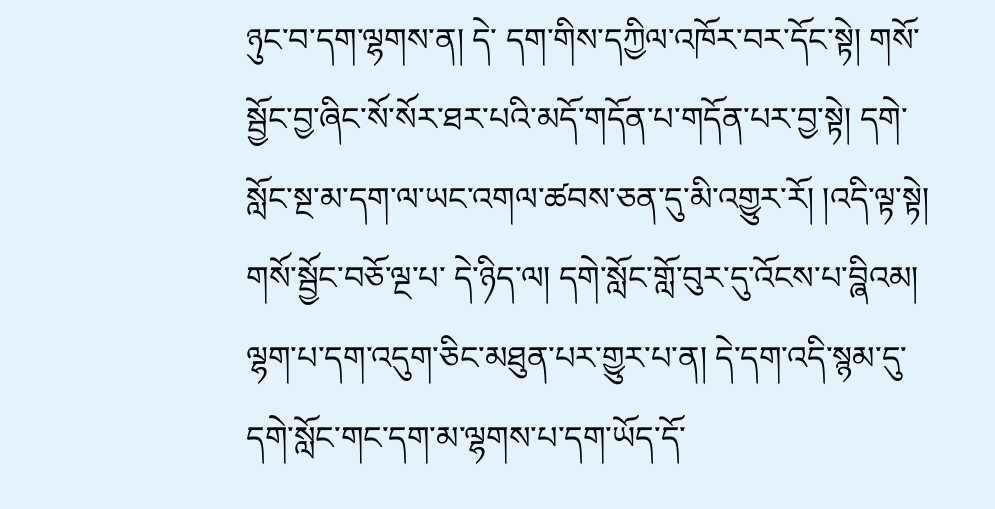ཉུང་བ་དག་ལྷགས་ན། དེ་ དག་གིས་དཀྱིལ་འཁོར་བར་དོང་སྟེ། གསོ་སྦྱོང་བྱ་ཞིང་སོ་སོར་ཐར་པའི་མདོ་གདོན་པ་གདོན་པར་བྱ་སྟེ། དགེ་སློང་སྔ་མ་དག་ལ་ཡང་འགལ་ཚབས་ཅན་དུ་མི་འགྱུར་རོ། །འདི་ལྟ་སྟེ། གསོ་སྦྱོང་བཅོ་ལྔ་པ་ དེ་ཉིད་ལ། དགེ་སློང་གློ་བུར་དུ་འོངས་པ་བྮིའམ། ལྷག་པ་དག་འདུག་ཅིང་མཐུན་པར་གྱུར་པ་ན། དེ་དག་འདི་སྙམ་དུ་དགེ་སློང་གང་དག་མ་ལྷགས་པ་དག་ཡོད་དོ་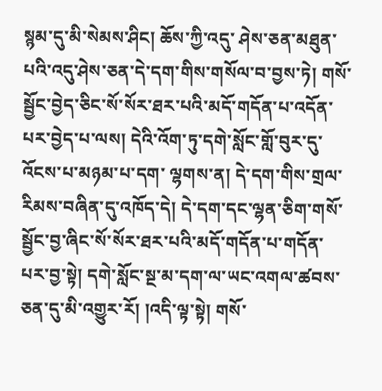སྙམ་དུ་མི་སེམས་ཤིང། ཆོས་ཀྱི་འདུ་ ཤེས་ཅན་མཐུན་པའི་འདུ་ཤེས་ཅན་དེ་དག་གིས་གསོལ་བ་བྱས་ཏེ། གསོ་སྦྱོང་བྱེད་ཅིང་སོ་སོར་ཐར་པའི་མདོ་གདོན་པ་འདོན་པར་བྱེད་པ་ལས། དེའི་འོག་ཏུ་དགེ་སློང་གློ་བུར་དུ་འོངས་པ་མཉམ་པ་དག་ ལྷགས་ན། དེ་དག་གིས་གྲལ་རིམས་བཞིན་དུ་འཁོད་དེ། དེ་དག་དང་ལྷན་ཅིག་གསོ་སྦྱོང་བྱ་ཞིང་སོ་སོར་ཐར་པའི་མདོ་གདོན་པ་གདོན་པར་བྱ་སྟེ། དགེ་སློང་སྔ་མ་དག་ལ་ཡང་འགལ་ཚབས་ ཅན་དུ་མི་འགྱུར་རོ། །འདི་ལྟ་སྟེ། གསོ་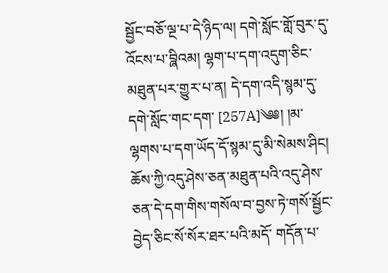སྦྱོང་བཅོ་ལྔ་པ་དེ་ཉིད་ལ། དགེ་སློང་གློ་བུར་དུ་འོངས་པ་བྮིའམ། ལྷག་པ་དག་འདུག་ཅིང་མཐུན་པར་གྱུར་པ་ན། དེ་དག་འདི་སྙམ་དུ་དགེ་སློང་གང་དག་ [257A]༄༅། །མ་ལྷགས་པ་དག་ཡོད་དོ་སྙམ་དུ་མི་སེམས་ཤིང། ཆོས་ཀྱི་འདུ་ཤེས་ཅན་མཐུན་པའི་འདུ་ཤེས་ཅན་དེ་དག་གིས་གསོལ་བ་བྱས་ཏེ་གསོ་སྦྱོང་བྱེད་ཅིང་སོ་སོར་ཐར་པའི་མདོ་ གདོན་པ་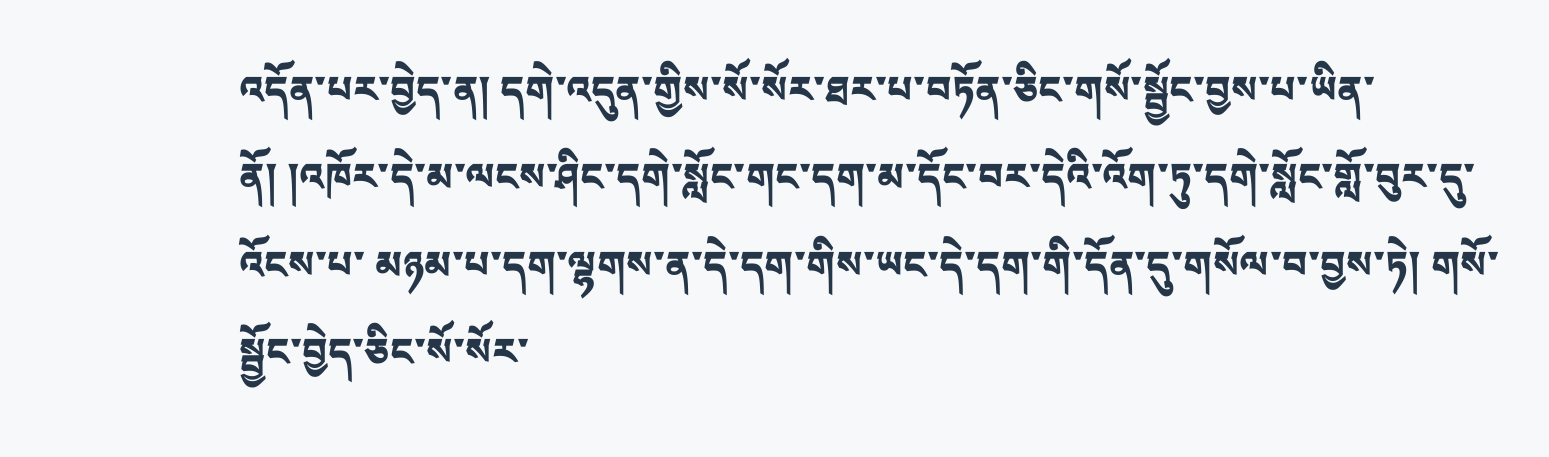འདོན་པར་བྱེད་ན། དགེ་འདུན་གྱིས་སོ་སོར་ཐར་པ་བཏོན་ཅིང་གསོ་སྦྱོང་བྱས་པ་ཡིན་ནོ། །འཁོར་དེ་མ་ལངས་ཤིང་དགེ་སློང་གང་དག་མ་དོང་བར་དེའི་འོག་ཏུ་དགེ་སློང་གློ་བུར་དུ་འོངས་པ་ མཉམ་པ་དག་ལྷགས་ན་དེ་དག་གིས་ཡང་དེ་དག་གི་དོན་དུ་གསོལ་བ་བྱས་ཏེ། གསོ་སྦྱོང་བྱེད་ཅིང་སོ་སོར་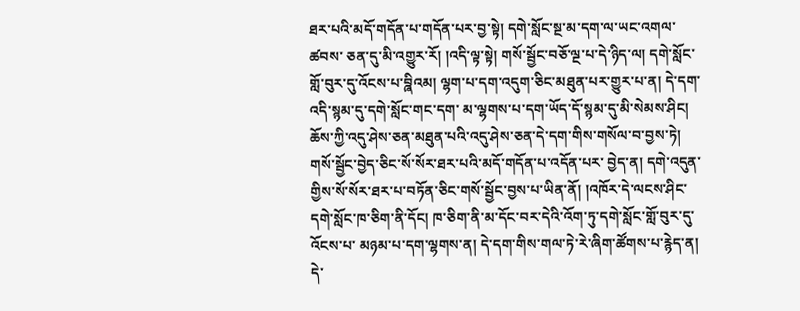ཐར་པའི་མདོ་གདོན་པ་གདོན་པར་བྱ་སྟེ། དགེ་སློང་སྔ་མ་དག་ལ་ཡང་འགལ་ཚབས་ ཅན་དུ་མི་འགྱུར་རོ། །འདི་ལྟ་སྟེ། གསོ་སྦྱོང་བཅོ་ལྔ་པ་དེ་ཉིད་ལ། དགེ་སློང་གློ་བུར་དུ་འོངས་པ་བྮིའམ། ལྷག་པ་དག་འདུག་ཅིང་མཐུན་པར་གྱུར་པ་ན། དེ་དག་འདི་སྙམ་དུ་དགེ་སློང་གང་དག་ མ་ལྷགས་པ་དག་ཡོད་དོ་སྙམ་དུ་མི་སེམས་ཤིང། ཆོས་ཀྱི་འདུ་ཤེས་ཅན་མཐུན་པའི་འདུ་ཤེས་ཅན་དེ་དག་གིས་གསོལ་བ་བྱས་ཏེ། གསོ་སྦྱོང་བྱེད་ཅིང་སོ་སོར་ཐར་པའི་མདོ་གདོན་པ་འདོན་པར་ བྱེད་ན། དགེ་འདུན་གྱིས་སོ་སོར་ཐར་པ་བཏོན་ཅིང་གསོ་སྦྱོང་བྱས་པ་ཡིན་ནོ། །འཁོར་དེ་ལངས་ཤིང་དགེ་སློང་ཁ་ཅིག་ནི་དོང། ཁ་ཅིག་ནི་མ་དོང་བར་དེའི་འོག་ཏུ་དགེ་སློང་གློ་བུར་དུ་འོངས་པ་ མཉམ་པ་དག་ལྷགས་ན། དེ་དག་གིས་གལ་ཏེ་རེ་ཞིག་ཚོགས་པ་རྙེད་ན། དེ་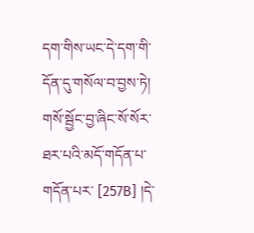དག་གིས་ཡང་དེ་དག་གི་དོན་དུ་གསོལ་བ་བྱས་ཏེ། གསོ་སྦྱོང་བྱ་ཞིང་སོ་སོར་ཐར་པའི་མདོ་གདོན་པ་གདོན་པར་ [257B] །དེ་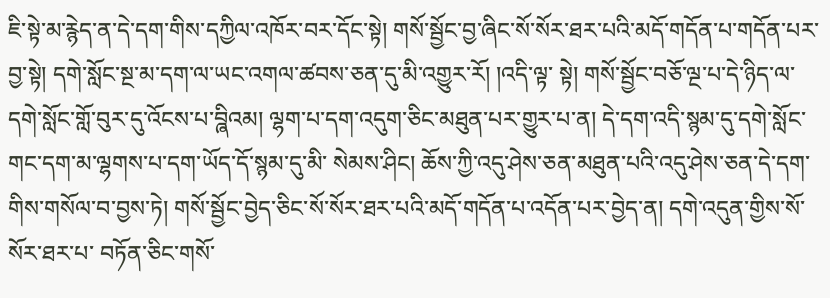ཇི་སྟེ་མ་རྙེད་ན་དེ་དག་གིས་དཀྱིལ་འཁོར་བར་དོང་སྟེ། གསོ་སྦྱོང་བྱ་ཞིང་སོ་སོར་ཐར་པའི་མདོ་གདོན་པ་གདོན་པར་བྱ་སྟེ། དགེ་སློང་སྔ་མ་དག་ལ་ཡང་འགལ་ཚབས་ཅན་དུ་མི་འགྱུར་རོ། །འདི་ལྟ་ སྟེ། གསོ་སྦྱོང་བཅོ་ལྔ་པ་དེ་ཉིད་ལ་དགེ་སློང་གློ་བུར་དུ་འོངས་པ་བྮིའམ། ལྷག་པ་དག་འདུག་ཅིང་མཐུན་པར་གྱུར་པ་ན། དེ་དག་འདི་སྙམ་དུ་དགེ་སློང་གང་དག་མ་ལྷགས་པ་དག་ཡོད་དོ་སྙམ་དུ་མི་ སེམས་ཤིང། ཆོས་ཀྱི་འདུ་ཤེས་ཅན་མཐུན་པའི་འདུ་ཤེས་ཅན་དེ་དག་གིས་གསོལ་བ་བྱས་ཏེ། གསོ་སྦྱོང་བྱེད་ཅིང་སོ་སོར་ཐར་པའི་མདོ་གདོན་པ་འདོན་པར་བྱེད་ན། དགེ་འདུན་གྱིས་སོ་སོར་ཐར་པ་ བཏོན་ཅིང་གསོ་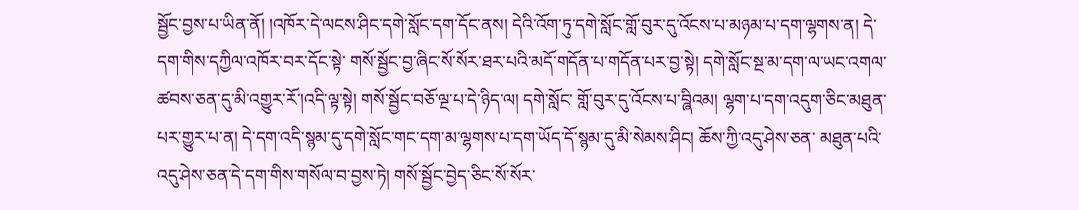སྦྱོང་བྱས་པ་ཡིན་ནོ། །འཁོར་དེ་ལངས་ཤིང་དགེ་སློང་དག་དོང་ནས། དེའི་འོག་ཏུ་དགེ་སློང་གློ་བུར་དུ་འོངས་པ་མཉམ་པ་དག་ལྷགས་ན། དེ་དག་གིས་དཀྱིལ་འཁོར་བར་དོང་སྟེ་ གསོ་སྦྱོང་བྱ་ཞིང་སོ་སོར་ཐར་པའི་མདོ་གདོན་པ་གདོན་པར་བྱ་སྟེ། དགེ་སློང་སྔ་མ་དག་ལ་ཡང་འགལ་ཚབས་ཅན་དུ་མི་འགྱུར་རོ་།འདི་ལྟ་སྟེ། གསོ་སྦྱོང་བཅོ་ལྔ་པ་དེ་ཉིད་ལ། དགེ་སློང་ གློ་བུར་དུ་འོངས་པ་བྮིའམ། ལྷག་པ་དག་འདུག་ཅིང་མཐུན་པར་གྱུར་པ་ན། དེ་དག་འདི་སྙམ་དུ་དགེ་སློང་གང་དག་མ་ལྷགས་པ་དག་ཡོད་དོ་སྙམ་དུ་མི་སེམས་ཤིང། ཆོས་ཀྱི་འདུ་ཤེས་ཅན་ མཐུན་པའི་འདུ་ཤེས་ཅན་དེ་དག་གིས་གསོལ་བ་བྱས་ཏེ། གསོ་སྦྱོང་བྱེད་ཅིང་སོ་སོར་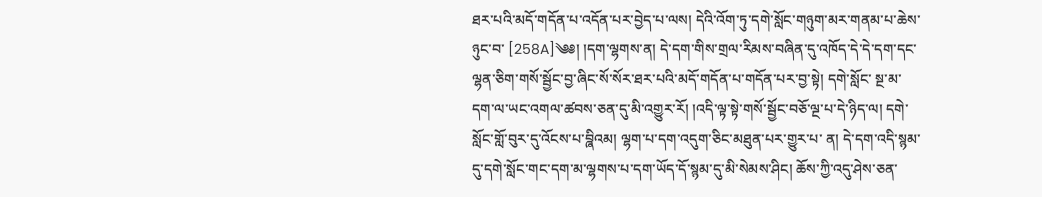ཐར་པའི་མདོ་གདོན་པ་འདོན་པར་བྱེད་པ་ལས། དེའི་འོག་ཏུ་དགེ་སློང་གཉུག་མར་གནམ་པ་ཆེས་ཉུང་བ་ [258A]༄༅། །དག་ལྷགས་ན། དེ་དག་གིས་གྲལ་རིམས་བཞིན་དུ་འཁོད་དེ་དེ་དག་དང་ལྷན་ཅིག་གསོ་སྦྱོང་བྱ་ཞིང་སོ་སོར་ཐར་པའི་མདོ་གདོན་པ་གདོན་པར་བྱ་སྟེ། དགེ་སློང་ སྔ་མ་དག་ལ་ཡང་འགལ་ཚབས་ཅན་དུ་མི་འགྱུར་རོ། །འདི་ལྟ་སྟེ་གསོ་སྦྱོང་བཅོ་ལྔ་པ་དེ་ཉིད་ལ། དགེ་སློང་གློ་བུར་དུ་འོངས་པ་བྮིའམ། ལྷག་པ་དག་འདུག་ཅིང་མཐུན་པར་གྱུར་པ་ ན། དེ་དག་འདི་སྙམ་དུ་དགེ་སློང་གང་དག་མ་ལྷགས་པ་དག་ཡོད་དོ་སྙམ་དུ་མི་སེམས་ཤིང། ཆོས་ཀྱི་འདུ་ཤེས་ཅན་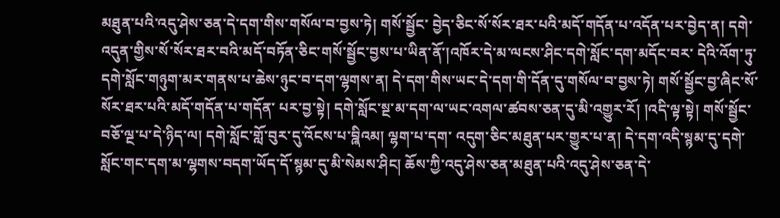མཐུན་པའི་འདུ་ཤེས་ཅན་དེ་དག་གིས་གསོལ་བ་བྱས་ཏེ། གསོ་སྦྱོང་ བྱེད་ཅིང་སོ་སོར་ཐར་པའི་མདོ་གདོན་པ་འདོན་པར་བྱེད་ན། དགེ་འདུན་གྱིས་སོ་སོར་ཐར་བའི་མདོ་བཏོན་ཅིང་གསོ་སྦྱོང་བྱས་པ་ཡིན་ནོ་།འཁོར་དེ་མ་ལངས་ཤིང་དགེ་སློང་དག་མདོང་བར་ དེའི་འོག་ཏུ་དགེ་སློང་གཉུག་མར་གནས་པ་ཆེས་ཉུང་བ་དག་ལྷགས་ན། དེ་དག་གིས་ཡང་དེ་དག་གི་དོན་དུ་གསོལ་བ་བྱས་ཏེ། གསོ་སྦྱོང་བྱ་ཞིང་སོ་སོར་ཐར་པའི་མདོ་གདོན་པ་གདོན་ པར་བྱ་སྟེ། དགེ་སློང་སྔ་མ་དག་ལ་ཡང་འགལ་ཚབས་ཅན་དུ་མི་འགྱུར་རོ། །འདི་ལྟ་སྟེ། གསོ་སྦྱོང་བཅོ་ལྔ་པ་དེ་ཉིད་ལ། དགེ་སློང་གློ་བུར་དུ་འོངས་པ་བྮིའམ། ལྷག་པ་དག་ འདུག་ཅིང་མཐུན་པར་གྱུར་པ་ན། དེ་དག་འདི་སྙམ་དུ་དགེ་སློང་གང་དག་མ་ལྷགས་བདག་ཡོད་དོ་སྙམ་དུ་མི་སེམས་ཤིང། ཆོས་ཀྱི་འདུ་ཤེས་ཅན་མཐུན་པའི་འདུ་ཤེས་ཅན་དེ་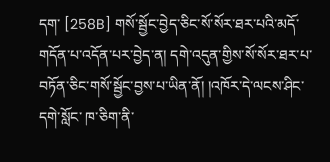དག་ [258B] གསོ་སྦྱོང་བྱེད་ཅིང་སོ་སོར་ཐར་པའི་མདོ་གདོན་པ་འདོན་པར་བྱེད་ན། དགེ་འདུན་གྱིས་སོ་སོར་ཐར་པ་བཏོན་ཅིང་གསོ་སྦྱོང་བྱས་པ་ཡིན་ནོ། །འཁོར་དེ་ལངས་ཤིང་དགེ་སློང་ ཁ་ཅིག་ནི་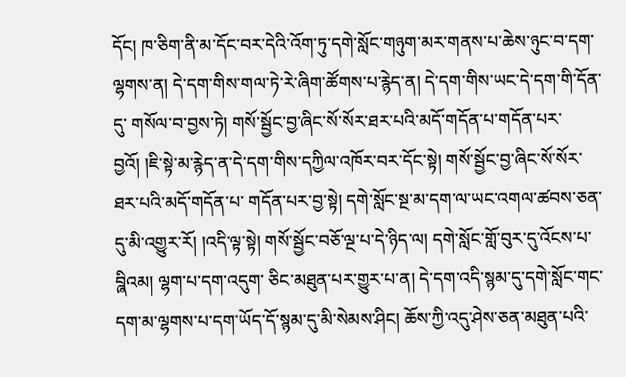དོང། ཁ་ཅིག་ནི་མ་དོང་བར་དེའི་འོག་ཏུ་དགེ་སློང་གཉུག་མར་གནས་པ་ཆེས་ཉུང་བ་དག་ལྷགས་ན། དེ་དག་གིས་གལ་ཏེ་རེ་ཞིག་ཚོགས་པ་རྙེད་ན། དེ་དག་གིས་ཡང་དེ་དག་གི་དོན་དུ་ གསོལ་བ་བྱས་ཏེ། གསོ་སྦྱོང་བྱ་ཞིང་སོ་སོར་ཐར་པའི་མདོ་གདོན་པ་གདོན་པར་བྱའོ། །ཇི་སྟེ་མ་རྙེད་ན་དེ་དག་གིས་དཀྱིལ་འཁོར་བར་དོང་སྟེ། གསོ་སྦྱོང་བྱ་ཞིང་སོ་སོར་ཐར་པའི་མདོ་གདོན་པ་ གདོན་པར་བྱ་སྟེ། དགེ་སློང་སྔ་མ་དག་ལ་ཡང་འགལ་ཚབས་ཅན་དུ་མི་འགྱུར་རོ། །འདི་ལྟ་སྟེ། གསོ་སྦྱོང་བཅོ་ལྔ་པ་དེ་ཉིད་ལ། དགེ་སློང་གློ་བུར་དུ་འོངས་པ་བྮིའམ། ལྷག་པ་དག་འདུག་ ཅིང་མཐུན་པར་གྱུར་པ་ན། དེ་དག་འདི་སྙམ་དུ་དགེ་སློང་གང་དག་མ་ལྷགས་པ་དག་ཡོད་དོ་སྙམ་དུ་མི་སེམས་ཤིང། ཆོས་ཀྱི་འདུ་ཤེས་ཅན་མཐུན་པའི་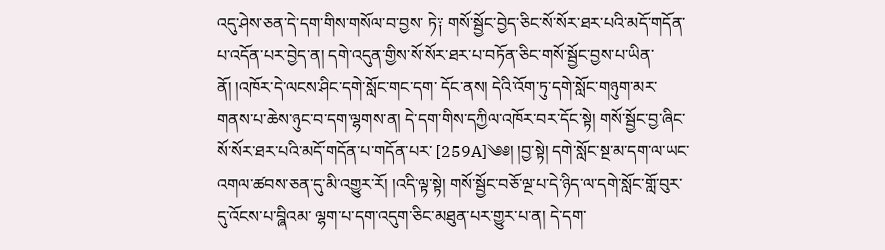འདུ་ཤེས་ཅན་དེ་དག་གིས་གསོལ་བ་བྱས་ ཏེ༑ གསོ་སྦྱོང་བྱེད་ཅིང་སོ་སོར་ཐར་པའི་མདོ་གདོན་པ་འདོན་པར་བྱེད་ན། དགེ་འདུན་གྱིས་སོ་སོར་ཐར་པ་བཏོན་ཅིང་གསོ་སྦྱོང་བྱས་པ་ཡིན་ནོ། །འཁོར་དེ་ལངས་ཤིང་དགེ་སློང་གང་དག་ དོང་ནས། དེའི་འོག་ཏུ་དགེ་སློང་གཉུག་མར་གནས་པ་ཆེས་ཉུང་བ་དག་ལྷགས་ན། དེ་དག་གིས་དཀྱིལ་འཁོར་བར་དོང་སྟེ། གསོ་སྦྱོང་བྱ་ཞིང་སོ་སོར་ཐར་པའི་མདོ་གདོན་པ་གདོན་པར་ [259A]༄༅། །བྱ་སྟེ། དགེ་སློང་སྔ་མ་དག་ལ་ཡང་འགལ་ཚབས་ཅན་དུ་མི་འགྱུར་རོ། །འདི་ལྟ་སྟེ། གསོ་སྦྱོང་བཅོ་ལྔ་པ་དེ་ཉིད་ལ་དགེ་སློང་གློ་བུར་དུ་འོངས་པ་བྮིའམ་ ལྷག་པ་དག་འདུག་ཅིང་མཐུན་པར་གྱུར་པ་ན། དེ་དག་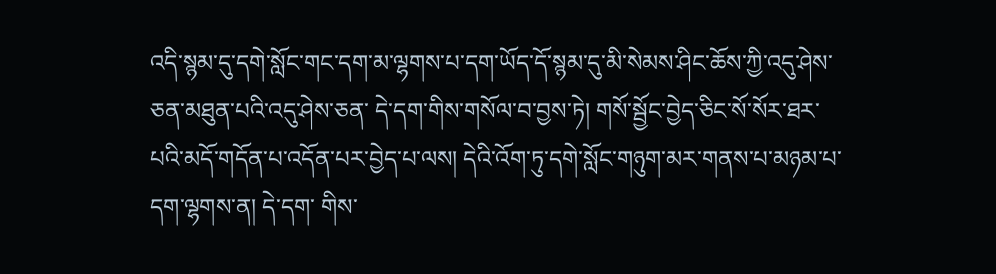འདི་སྙམ་དུ་དགེ་སློང་གང་དག་མ་ལྷགས་པ་དག་ཡོད་དོ་སྙམ་དུ་མི་སེམས་ཤིང་ཆོས་ཀྱི་འདུ་ཤེས་ཅན་མཐུན་པའི་འདུ་ཤེས་ཅན་ དེ་དག་གིས་གསོལ་བ་བྱས་ཏེ། གསོ་སྦྱོང་བྱེད་ཅིང་སོ་སོར་ཐར་པའི་མདོ་གདོན་པ་འདོན་པར་བྱེད་པ་ལས། དེའི་འོག་ཏུ་དགེ་སློང་གཉུག་མར་གནས་པ་མཉམ་པ་དག་ལྷགས་ན། དེ་དག་ གིས་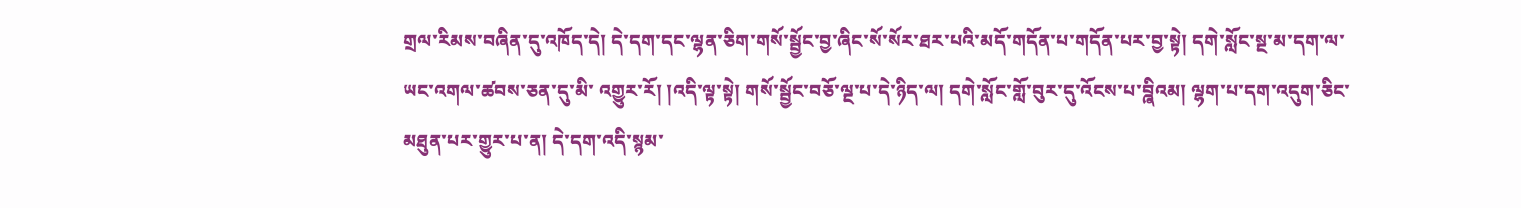གྲལ་རིམས་བཞིན་དུ་འཁོད་དེ། དེ་དག་དང་ལྷན་ཅིག་གསོ་སྦྱོང་བྱ་ཞིང་སོ་སོར་ཐར་པའི་མདོ་གདོན་པ་གདོན་པར་བྱ་སྟེ། དགེ་སློང་སྔ་མ་དག་ལ་ཡང་འགལ་ཚབས་ཅན་དུ་མི་ འགྱུར་རོ། །འདི་ལྟ་སྟེ། གསོ་སྦྱོང་བཅོ་ལྔ་པ་དེ་ཉིད་ལ། དགེ་སློང་གློ་བུར་དུ་འོངས་པ་བྮིའམ། ལྷག་པ་དག་འདུག་ཅིང་མཐུན་པར་གྱུར་པ་ན། དེ་དག་འདི་སྙམ་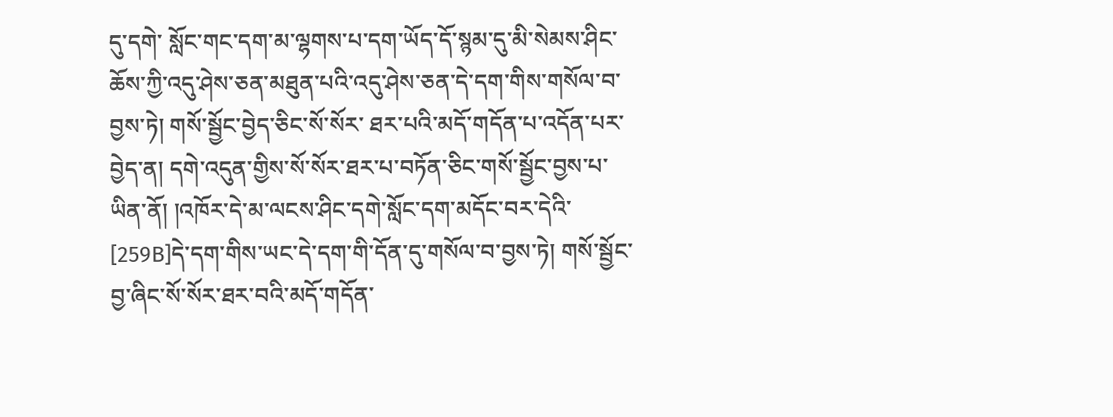དུ་དགེ་ སློང་གང་དག་མ་ལྷགས་པ་དག་ཡོད་དོ་སྙམ་དུ་མི་སེམས་ཤིང་ཆོས་ཀྱི་འདུ་ཤེས་ཅན་མཐུན་པའི་འདུ་ཤེས་ཅན་དེ་དག་གིས་གསོལ་བ་བྱས་ཏེ། གསོ་སྦྱོང་བྱེད་ཅིང་སོ་སོར་ ཐར་པའི་མདོ་གདོན་པ་འདོན་པར་བྱེད་ན། དགེ་འདུན་གྱིས་སོ་སོར་ཐར་པ་བཏོན་ཅིང་གསོ་སྦྱོང་བྱས་པ་ཡིན་ནོ། །འཁོར་དེ་མ་ལངས་ཤིང་དགེ་སློང་དག་མདོང་བར་དེའི་ [259B]དེ་དག་གིས་ཡང་དེ་དག་གི་དོན་དུ་གསོལ་བ་བྱས་ཏེ། གསོ་སྦྱོང་བྱ་ཞིང་སོ་སོར་ཐར་བའི་མདོ་གདོན་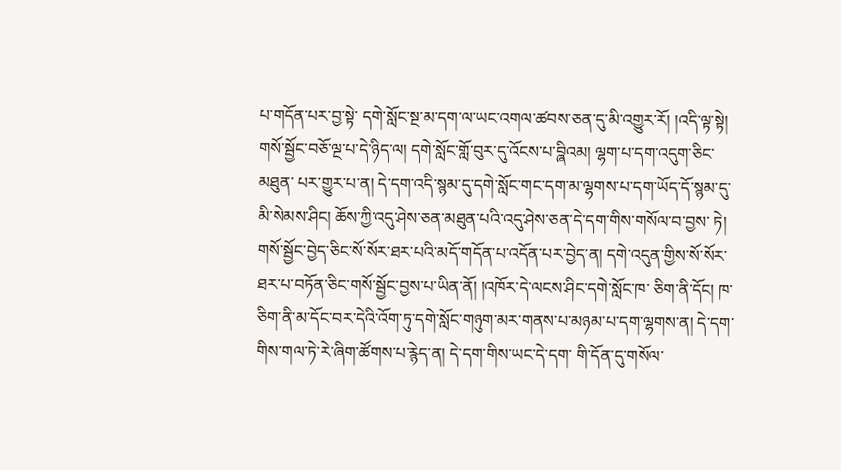པ་གདོན་པར་བྱ་སྟེ་ དགེ་སློང་སྔ་མ་དག་ལ་ཡང་འགལ་ཚབས་ཅན་དུ་མི་འགྱུར་རོ། །འདི་ལྟ་སྟེ། གསོ་སྦྱོང་བཅོ་ལྔ་པ་དེ་ཉིད་ལ། དགེ་སློང་གློ་བུར་དུ་འོངས་པ་བྮིའམ། ལྷག་པ་དག་འདུག་ཅིང་མཐུན་ པར་གྱུར་པ་ན། དེ་དག་འདི་སྙམ་དུ་དགེ་སློང་གང་དག་མ་ལྷགས་པ་དག་ཡོད་དོ་སྙམ་དུ་མི་སེམས་ཤིང། ཆོས་ཀྱི་འདུ་ཤེས་ཅན་མཐུན་པའི་འདུ་ཤེས་ཅན་དེ་དག་གིས་གསོལ་བ་བྱས་ ཏེ། གསོ་སྦྱོང་བྱེད་ཅིང་སོ་སོར་ཐར་པའི་མདོ་གདོན་པ་འདོན་པར་བྱེད་ན། དགེ་འདུན་གྱིས་སོ་སོར་ཐར་པ་བཏོན་ཅིང་གསོ་སྦྱོང་བྱས་པ་ཡིན་ནོ། །འཁོར་དེ་ལངས་ཤིང་དགེ་སློང་ཁ་ ཅིག་ནི་དོང། ཁ་ཅིག་ནི་མ་དོང་བར་དེའི་འོག་ཏུ་དགེ་སློང་གཉུག་མར་གནས་པ་མཉམ་པ་དག་ལྷགས་ན། དེ་དག་གིས་གལ་ཏེ་རེ་ཞིག་ཚོགས་པ་རྙེད་ན། དེ་དག་གིས་ཡང་དེ་དག་ གི་དོན་དུ་གསོལ་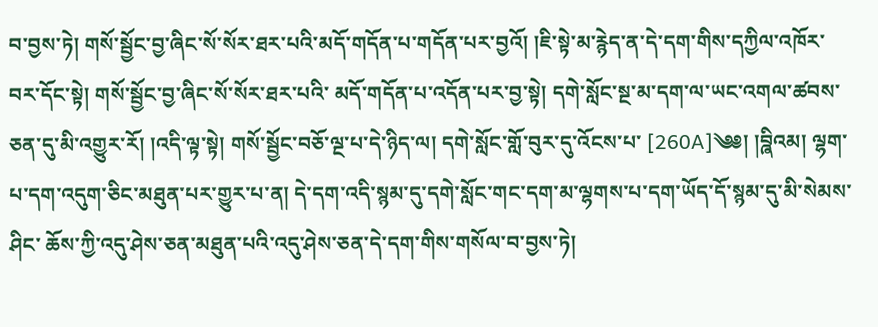བ་བྱས་ཏེ། གསོ་སྦྱོང་བྱ་ཞིང་སོ་སོར་ཐར་པའི་མདོ་གདོན་པ་གདོན་པར་བྱའོ། །ཇི་སྟེ་མ་རྙེད་ན་དེ་དག་གིས་དཀྱིལ་འཁོར་བར་དོང་སྟེ། གསོ་སྦྱོང་བྱ་ཞིང་སོ་སོར་ཐར་པའི་ མདོ་གདོན་པ་འདོན་པར་བྱ་སྟེ། དགེ་སློང་སྔ་མ་དག་ལ་ཡང་འགལ་ཚབས་ཅན་དུ་མི་འགྱུར་རོ། །འདི་ལྟ་སྟེ། གསོ་སྦྱོང་བཅོ་ལྔ་པ་དེ་ཉིད་ལ། དགེ་སློང་གློ་བུར་དུ་འོངས་པ་ [260A]༄༅། །བྮིའམ། ལྷག་པ་དག་འདུག་ཅིང་མཐུན་པར་གྱུར་པ་ན། དེ་དག་འདི་སྙམ་དུ་དགེ་སློང་གང་དག་མ་ལྷགས་པ་དག་ཡོད་དོ་སྙམ་དུ་མི་སེམས་ཤིང་ ཆོས་ཀྱི་འདུ་ཤེས་ཅན་མཐུན་པའི་འདུ་ཤེས་ཅན་དེ་དག་གིས་གསོལ་བ་བྱས་ཏེ།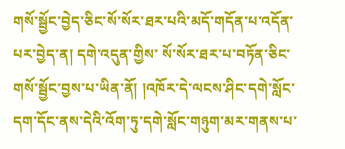གསོ་སྦྱོང་བྱེད་ཅིང་སོ་སོར་ཐར་པའི་མདོ་གདོན་པ་འདོན་པར་བྱེད་ན། དགེ་འདུན་གྱིས་ སོ་སོར་ཐར་པ་བཏོན་ཅིང་གསོ་སྦྱོང་བྱས་པ་ཡིན་ནོ། །འཁོར་དེ་ལངས་ཤིང་དགེ་སློང་དག་དོང་ནས་དེའི་འོག་ཏུ་དགེ་སློང་གཉུག་མར་གནས་པ་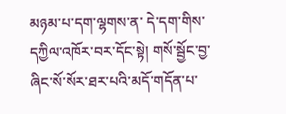མཉམ་པ་དག་ལྷགས་ན་ དེ་དག་གིས་དཀྱིལ་འཁོར་བར་དོང་སྟེ། གསོ་སྦྱོང་བྱ་ཞིང་སོ་སོར་ཐར་པའི་མདོ་གདོན་པ་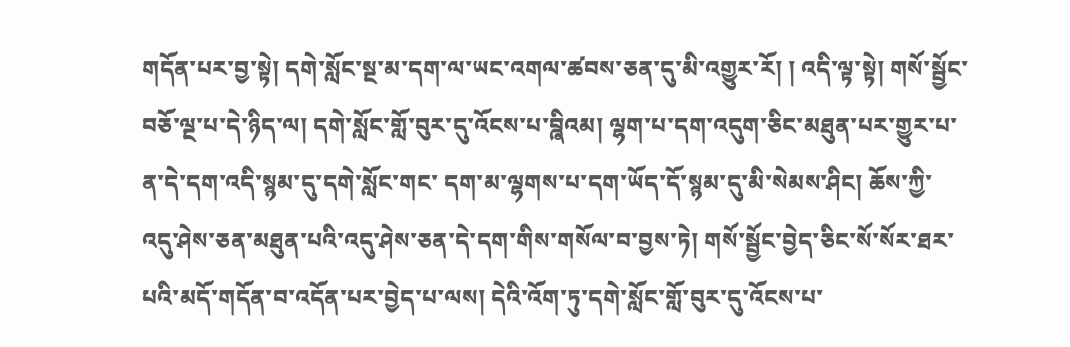གདོན་པར་བྱ་སྟེ། དགེ་སློང་སྔ་མ་དག་ལ་ཡང་འགལ་ཚབས་ཅན་དུ་མི་འགྱུར་རོ། ། འདི་ལྟ་སྟེ། གསོ་སྦྱོང་བཅོ་ལྔ་པ་དེ་ཉིད་ལ། དགེ་སློང་གློ་བུར་དུ་འོངས་པ་བྮིའམ། ལྷག་པ་དག་འདུག་ཅིང་མཐུན་པར་གྱུར་པ་ན་དེ་དག་འདི་སྙམ་དུ་དགེ་སློང་གང་ དག་མ་ལྷགས་པ་དག་ཡོད་དོ་སྙམ་དུ་མི་སེམས་ཤིང། ཆོས་ཀྱི་འདུ་ཤེས་ཅན་མཐུན་པའི་འདུ་ཤེས་ཅན་དེ་དག་གིས་གསོལ་བ་བྱས་ཏེ། གསོ་སྦྱོང་བྱེད་ཅིང་སོ་སོར་ཐར་ པའི་མདོ་གདོན་བ་འདོན་པར་བྱེད་པ་ལས། དེའི་འོག་ཏུ་དགེ་སློང་གློ་བུར་དུ་འོངས་པ་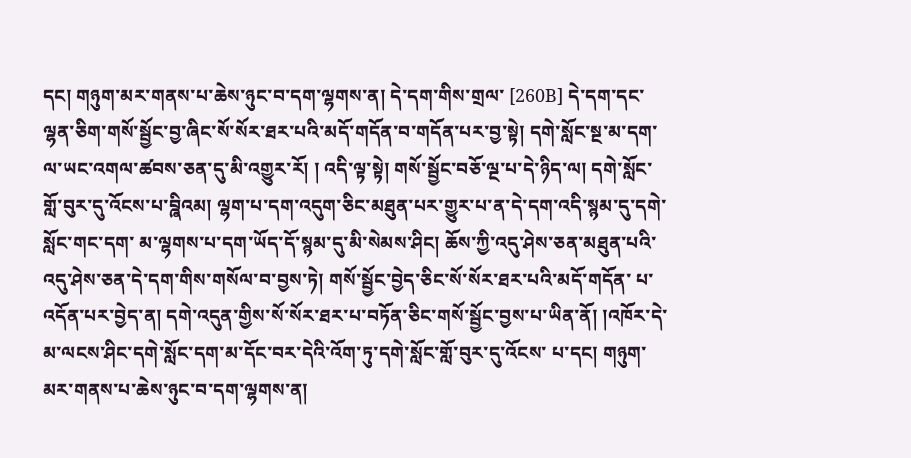དང། གཉུག་མར་གནས་པ་ཆེས་ཉུང་བ་དག་ལྷགས་ན། དེ་དག་གིས་གྲལ་ [260B] དེ་དག་དང་ལྷན་ཅིག་གསོ་སྦྱོང་བྱ་ཞིང་སོ་སོར་ཐར་པའི་མདོ་གདོན་བ་གདོན་པར་བྱ་སྟེ། དགེ་སློང་སྔ་མ་དག་ལ་ཡང་འགལ་ཚབས་ཅན་དུ་མི་འགྱུར་རོ། ། འདི་ལྟ་སྟེ། གསོ་སྦྱོང་བཅོ་ལྔ་པ་དེ་ཉིད་ལ། དགེ་སློང་གློ་བུར་དུ་འོངས་པ་བྮིའམ། ལྷག་པ་དག་འདུག་ཅིང་མཐུན་པར་གྱུར་པ་ན་དེ་དག་འདི་སྙམ་དུ་དགེ་སློང་གང་དག་ མ་ལྷགས་པ་དག་ཡོད་དོ་སྙམ་དུ་མི་སེམས་ཤིང། ཆོས་ཀྱི་འདུ་ཤེས་ཅན་མཐུན་པའི་འདུ་ཤེས་ཅན་དེ་དག་གིས་གསོལ་བ་བྱས་ཏེ། གསོ་སྦྱོང་བྱེད་ཅིང་སོ་སོར་ཐར་པའི་མདོ་གདོན་ པ་འདོན་པར་བྱེད་ན། དགེ་འདུན་གྱིས་སོ་སོར་ཐར་པ་བཏོན་ཅིང་གསོ་སྦྱོང་བྱས་པ་ཡིན་ནོ། །འཁོར་དེ་མ་ལངས་ཤིང་དགེ་སློང་དག་མ་དོང་བར་དེའི་འོག་ཏུ་དགེ་སློང་གློ་བུར་དུ་འོངས་ པ་དང། གཉུག་མར་གནས་པ་ཆེས་ཉུང་བ་དག་ལྷགས་ན།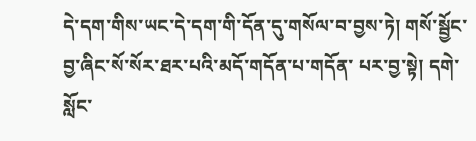དེ་དག་གིས་ཡང་དེ་དག་གི་དོན་དུ་གསོལ་བ་བྱས་ཏེ། གསོ་སྦྱོང་བྱ་ཞིང་སོ་སོར་ཐར་པའི་མདོ་གདོན་པ་གདོན་ པར་བྱ་སྟེ། དགེ་སློང་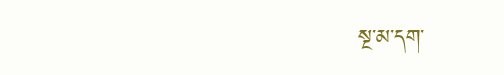སྔ་མ་དག་